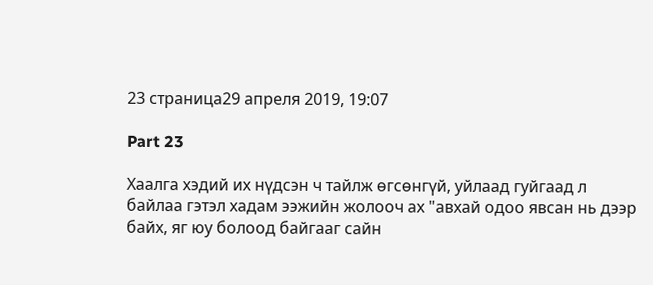23 страница29 апреля 2019, 19:07

Part 23

Хаалга хэдий их нүдсэн ч тайлж өгсөнгүй, уйлаад гуйгаад л байлаа гэтэл хадам ээжийн жолооч ах "авхай одоо явсан нь дээр байх, яг юу болоод байгааг сайн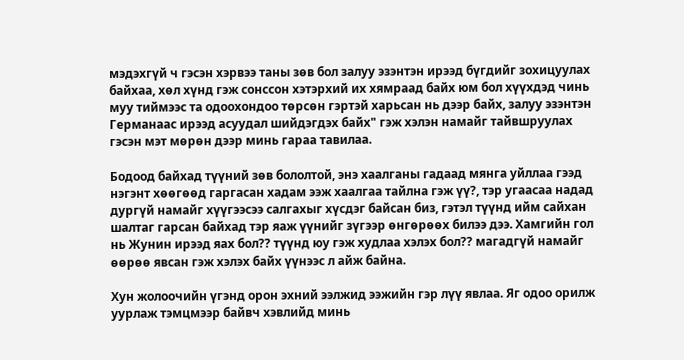мэдэхгүй ч гэсэн хэрвээ таны зөв бол залуу эзэнтэн ирээд бүгдийг зохицуулах байхаа, хөл хүнд гэж сонссон хэтэрхий их хямраад байх юм бол хүүхдэд чинь муу тиймээс та одоохондоо төрсөн гэртэй харьсан нь дээр байх, залуу эзэнтэн Германаас ирээд асуудал шийдэгдэх байх" гэж хэлэн намайг тайвшруулах гэсэн мэт мөрөн дээр минь гараа тавилаа.

Бодоод байхад түүний зөв бололтой, энэ хаалганы гадаад мянга уйллаа гээд нэгэнт хөөгөөд гаргасан хадам ээж хаалгаа тайлна гэж үү?, тэр угаасаа надад дургүй намайг хүүгээсээ салгахыг хүсдэг байсан биз, гэтэл түүнд ийм сайхан шалтаг гарсан байхад тэр яаж үүнийг зүгээр өнгөрөөх билээ дээ. Хамгийн гол нь Жунин ирээд яах бол?? түүнд юу гэж худлаа хэлэх бол?? магадгүй намайг өөрөө явсан гэж хэлэх байх үүнээс л айж байна.

Хун жолоочийн үгэнд орон эхний ээлжид ээжийн гэр лүү явлаа. Яг одоо орилж уурлаж тэмцмээр байвч хэвлийд минь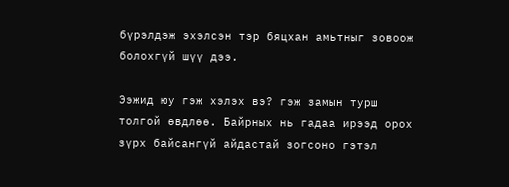бүрэлдэж эхэлсэн тэр бяцхан амьтныг зовоож болохгүй шүү дээ.

Ээжид юу гэж хэлэх вэ? гэж замын турш толгой өвдлөө. Байрных нь гадаа ирээд орох зүрх байсангүй айдастай зогсоно гэтэл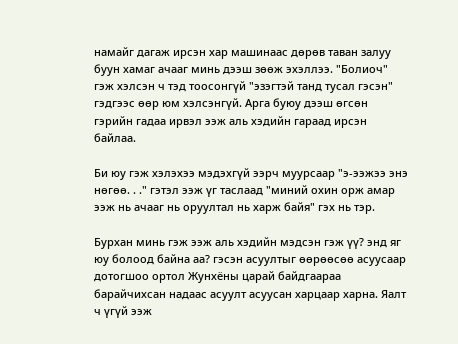намайг дагаж ирсэн хар машинаас дөрөв таван залуу буун хамаг ачааг минь дээш зөөж эхэллээ. "Болиоч" гэж хэлсэн ч тэд тоосонгүй "эзэгтэй танд тусал гэсэн" гэдгээс өөр юм хэлсэнгүй. Арга буюу дээш өгсөн гэрийн гадаа ирвэл ээж аль хэдийн гараад ирсэн байлаа.

Би юу гэж хэлэхээ мэдэхгүй ээрч муурсаар "э-ээжээ энэ нөгөө. . ." гэтэл ээж үг таслаад "миний охин орж амар ээж нь ачааг нь оруултал нь харж байя" гэх нь тэр.

Бурхан минь гэж ээж аль хэдийн мэдсэн гэж үү? энд яг юу болоод байна аа? гэсэн асуултыг өөрөөсөө асуусаар дотогшоо ортол Жунхёны царай байдгаараа барайчихсан надаас асуулт асуусан харцаар харна. Яалт ч үгүй ээж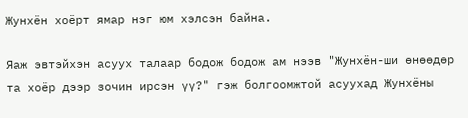Жунхён хоёрт ямар нэг юм хэлсэн байна.

Яаж эвтэйхэн асуух талаар бодож бодож ам нээв "Жунхён-ши өнөөдөр та хоёр дээр зочин ирсэн үү?" гэж болгоомжтой асуухад Жунхёны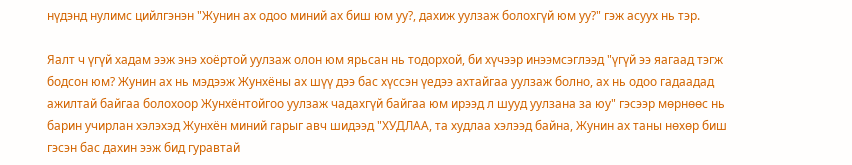нүдэнд нулимс цийлгэнэн "Жунин ах одоо миний ах биш юм уу?, дахиж уулзаж болохгүй юм уу?" гэж асуух нь тэр.

Яалт ч үгүй хадам ээж энэ хоёртой уулзаж олон юм ярьсан нь тодорхой, би хүчээр инээмсэглээд "үгүй ээ яагаад тэгж бодсон юм? Жунин ах нь мэдээж Жунхёны ах шүү дээ бас хүссэн үедээ ахтайгаа уулзаж болно, ах нь одоо гадаадад ажилтай байгаа болохоор Жунхёнтойгоо уулзаж чадахгүй байгаа юм ирээд л шууд уулзана за юу" гэсээр мөрнөөс нь барин учирлан хэлэхэд Жунхён миний гарыг авч шидээд "ХУДЛАА, та худлаа хэлээд байна, Жунин ах таны нөхөр биш гэсэн бас дахин ээж бид гуравтай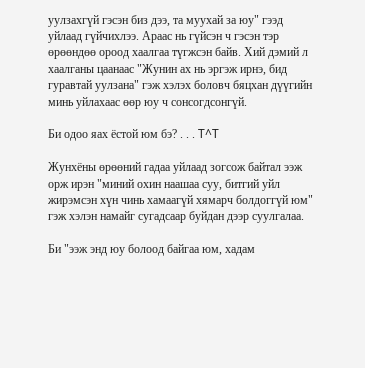уулзахгүй гэсэн биз дээ, та муухай за юу" гээд уйлаад гүйчихлээ. Араас нь гүйсэн ч гэсэн тэр өрөөндөө ороод хаалгаа түгжсэн байв. Хий дэмий л хаалганы цаанаас "Жунин ах нь эргэж ирнэ, бид гуравтай уулзана" гэж хэлэх боловч бяцхан дүүгийн минь уйлахаас өөр юу ч сонсогдсонгүй.

Би одоо яах ёстой юм бэ? . . . T^T

Жунхёны өрөөний гадаа уйлаад зогсож байтал ээж орж ирэн "миний охин наашаа суу, битгий уйл жирэмсэн хүн чинь хамаагүй хямарч болдоггүй юм" гэж хэлэн намайг сугадсаар буйдан дээр суулгалаа.

Би "ээж энд юу болоод байгаа юм, хадам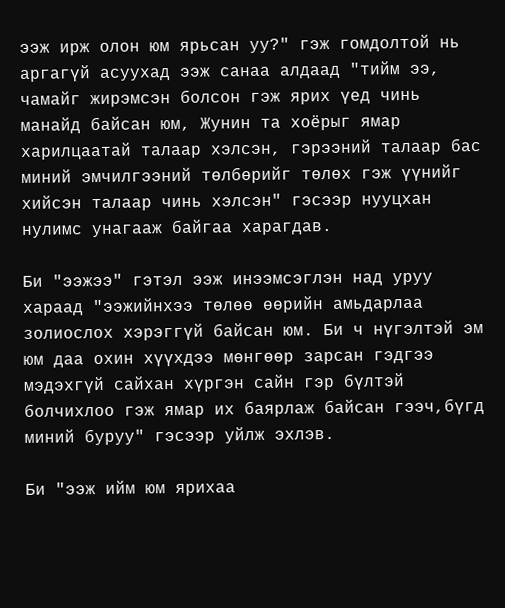ээж ирж олон юм ярьсан уу?" гэж гомдолтой нь аргагүй асуухад ээж санаа алдаад "тийм ээ, чамайг жирэмсэн болсон гэж ярих үед чинь манайд байсан юм, Жунин та хоёрыг ямар харилцаатай талаар хэлсэн, гэрээний талаар бас миний эмчилгээний төлбөрийг төлөх гэж үүнийг хийсэн талаар чинь хэлсэн" гэсээр нууцхан нулимс унагааж байгаа харагдав.

Би "ээжээ" гэтэл ээж инээмсэглэн над уруу хараад "ээжийнхээ төлөө өөрийн амьдарлаа золиослох хэрэггүй байсан юм. Би ч нүгэлтэй эм юм даа охин хүүхдээ мөнгөөр зарсан гэдгээ мэдэхгүй сайхан хүргэн сайн гэр бүлтэй болчихлоо гэж ямар их баярлаж байсан гээч,бүгд миний буруу" гэсээр уйлж эхлэв.

Би "ээж ийм юм ярихаа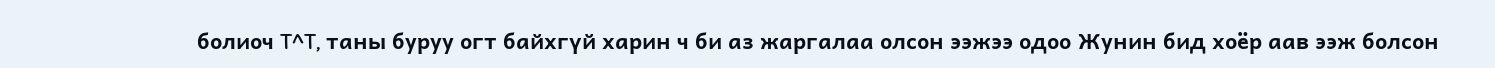болиоч T^T, таны буруу огт байхгүй харин ч би аз жаргалаа олсон ээжээ одоо Жунин бид хоёр аав ээж болсон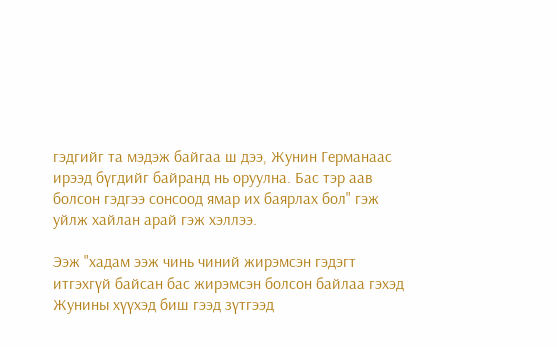гэдгийг та мэдэж байгаа ш дээ, Жунин Германаас ирээд бүгдийг байранд нь оруулна. Бас тэр аав болсон гэдгээ сонсоод ямар их баярлах бол" гэж уйлж хайлан арай гэж хэллээ.

Ээж "хадам ээж чинь чиний жирэмсэн гэдэгт итгэхгүй байсан бас жирэмсэн болсон байлаа гэхэд Жунины хүүхэд биш гээд зүтгээд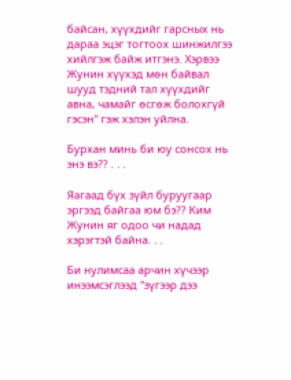байсан, хүүхдийг гарсных нь дараа эцэг тогтоох шинжилгээ хийлгэж байж итгэнэ. Хэрвээ Жунин хүүхэд мөн байвал шууд тэдний тал хүүхдийг авна, чамайг өсгөж болохгүй гэсэн" гэж хэлэн уйлна.

Бурхан минь би юу сонсох нь энэ вэ?? . . .

Яагаад бүх зүйл буруугаар эргээд байгаа юм бэ?? Ким Жунин яг одоо чи надад хэрэгтэй байна. . .

Би нулимсаа арчин хүчээр инээмсэглээд "зүгээр дээ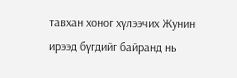тавхан хоног хүлээчих Жунин ирээд бүгдийг байранд нь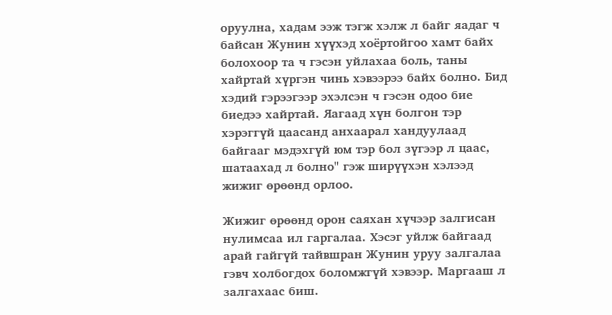оруулна, хадам ээж тэгж хэлж л байг яадаг ч байсан Жунин хүүхэд хоёртойгоо хамт байх болохоор та ч гэсэн уйлахаа боль, таны хайртай хүргэн чинь хэвээрээ байх болно. Бид хэдий гэрээгээр эхэлсэн ч гэсэн одоо бие биедээ хайртай. Яагаад хүн болгон тэр хэрэггүй цаасанд анхаарал хандуулаад байгааг мэдэхгүй юм тэр бол зүгээр л цаас, шатаахад л болно" гэж ширүүхэн хэлээд жижиг өрөөнд орлоо.

Жижиг өрөөнд орон саяхан хүчээр залгисан нулимсаа ил гаргалаа. Хэсэг уйлж байгаад арай гайгүй тайвшран Жунин уруу залгалаа гэвч холбогдох боломжгүй хэвээр. Маргааш л залгахаас биш.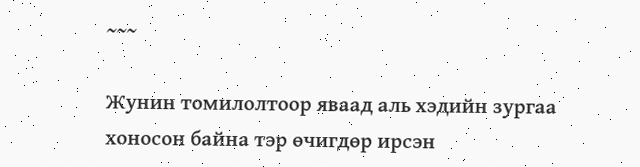~~~

Жунин томилолтоор яваад аль хэдийн зургаа хоносон байна тэр өчигдөр ирсэн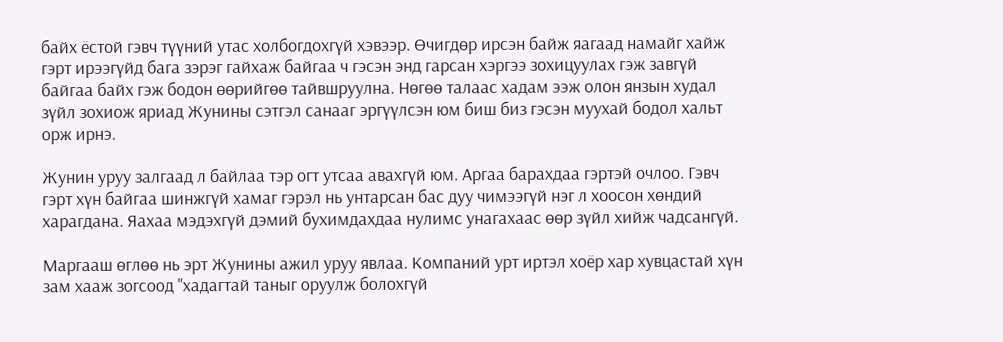байх ёстой гэвч түүний утас холбогдохгүй хэвээр. Өчигдөр ирсэн байж яагаад намайг хайж гэрт ирээгүйд бага зэрэг гайхаж байгаа ч гэсэн энд гарсан хэргээ зохицуулах гэж завгүй байгаа байх гэж бодон өөрийгөө тайвшруулна. Нөгөө талаас хадам ээж олон янзын худал зүйл зохиож яриад Жунины сэтгэл санааг эргүүлсэн юм биш биз гэсэн муухай бодол хальт орж ирнэ.

Жунин уруу залгаад л байлаа тэр огт утсаа авахгүй юм. Аргаа барахдаа гэртэй очлоо. Гэвч гэрт хүн байгаа шинжгүй хамаг гэрэл нь унтарсан бас дуу чимээгүй нэг л хоосон хөндий харагдана. Яахаа мэдэхгүй дэмий бухимдахдаа нулимс унагахаас өөр зүйл хийж чадсангүй.

Маргааш өглөө нь эрт Жунины ажил уруу явлаа. Компаний урт иртэл хоёр хар хувцастай хүн зам хааж зогсоод "хадагтай таныг оруулж болохгүй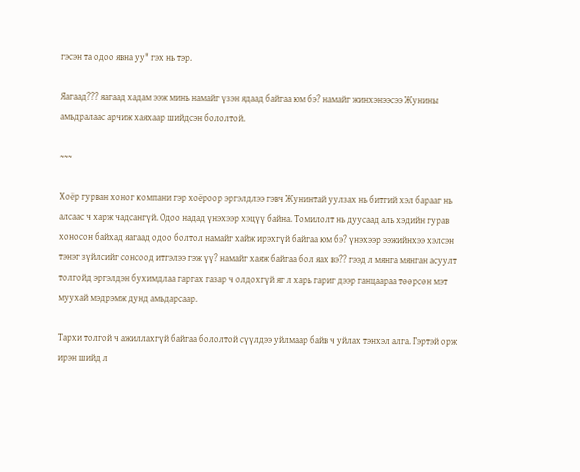гэсэн та одоо явна уу" гэх нь тэр.

Яагаад??? яагаад хадам ээж минь намайг үзэн ядаад байгаа юм бэ? намайг жинхэнээсээ Жунины амьдралаас арчиж хаяхаар шийдсэн бололтой.

~~~

Хоёр гурван хоног компани гэр хоёроор эргэлдлээ гэвч Жунинтай уулзах нь битгий хэл барааг нь алсаас ч харж чадсангүй. Одоо надад үнэхээр хэцүү байна. Томилолт нь дуусаад аль хэдийн гурав хоносон байхад яагаад одоо болтол намайг хайж ирэхгүй байгаа юм бэ? үнэхээр ээжийнхээ хэлсэн тэнэг зүйлсийг сонсоод итгэлээ гэж үү? намайг хаяж байгаа бол яах вэ?? гээд л мянга мянган асуулт толгойд эргэлдэн бухимдлаа гаргах газар ч олдохгүй яг л харь гариг дээр ганцаараа төөрсөн мэт муухай мэдрэмж дунд амьдарсаар.

Тархи толгой ч ажиллахгүй байгаа бололтой сүүлдээ уйлмаар байв ч уйлах тэнхэл алга. Гэртэй орж ирэн шийд л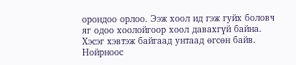орондоо орлоо. Ээж хоол ид гэж гуйх боловч яг одоо хоолойгоор хоол давахгүй байна. Хэсэг хэвтэж байгаад унтаад өгсөн байв. Нойрноос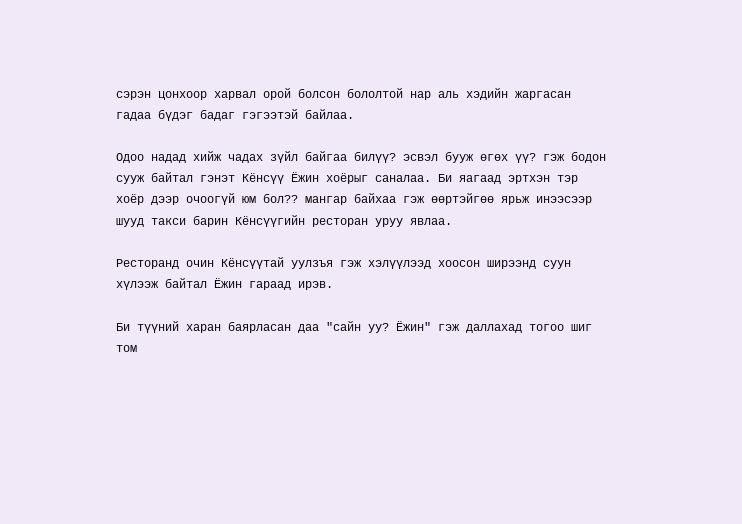сэрэн цонхоор харвал орой болсон бололтой нар аль хэдийн жаргасан гадаа бүдэг бадаг гэгээтэй байлаа.

Одоо надад хийж чадах зүйл байгаа билүү? эсвэл бууж өгөх үү? гэж бодон сууж байтал гэнэт Кёнсүү Ёжин хоёрыг саналаа. Би яагаад эртхэн тэр хоёр дээр очоогүй юм бол?? мангар байхаа гэж өөртэйгөө ярьж инээсээр шууд такси барин Кёнсүүгийн ресторан уруу явлаа.

Ресторанд очин Кёнсүүтай уулзъя гэж хэлүүлээд хоосон ширээнд суун хүлээж байтал Ёжин гараад ирэв.

Би түүний харан баярласан даа "сайн уу? Ёжин" гэж даллахад тогоо шиг том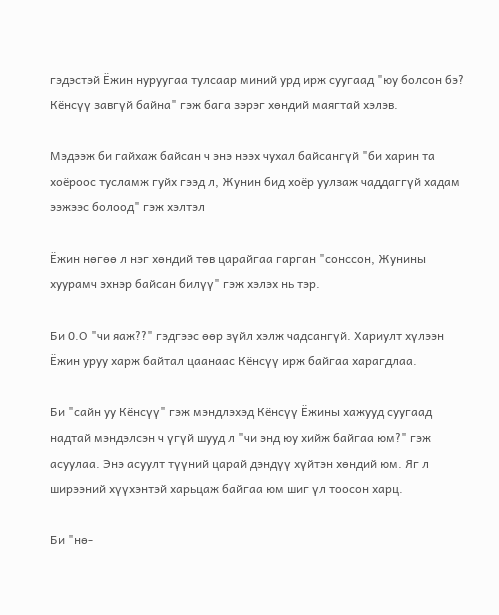гэдэстэй Ёжин нуруугаа тулсаар миний урд ирж суугаад "юу болсон бэ? Кёнсүү завгүй байна" гэж бага зэрэг хөндий маягтай хэлэв.

Мэдээж би гайхаж байсан ч энэ нээх чухал байсангүй "би харин та хоёроос тусламж гуйх гээд л, Жунин бид хоёр уулзаж чаддаггүй хадам ээжээс болоод" гэж хэлтэл

Ёжин нөгөө л нэг хөндий төв царайгаа гарган "сонссон, Жунины хуурамч эхнэр байсан билүү" гэж хэлэх нь тэр.

Би 0.О "чи яаж??" гэдгээс өөр зүйл хэлж чадсангүй. Хариулт хүлээн Ёжин уруу харж байтал цаанаас Кёнсүү ирж байгаа харагдлаа.

Би "сайн уу Кёнсүү" гэж мэндлэхэд Кёнсүү Ёжины хажууд суугаад надтай мэндэлсэн ч үгүй шууд л "чи энд юу хийж байгаа юм?" гэж асуулаа. Энэ асуулт түүний царай дэндүү хүйтэн хөндий юм. Яг л ширээний хүүхэнтэй харьцаж байгаа юм шиг үл тоосон харц.

Би "нө-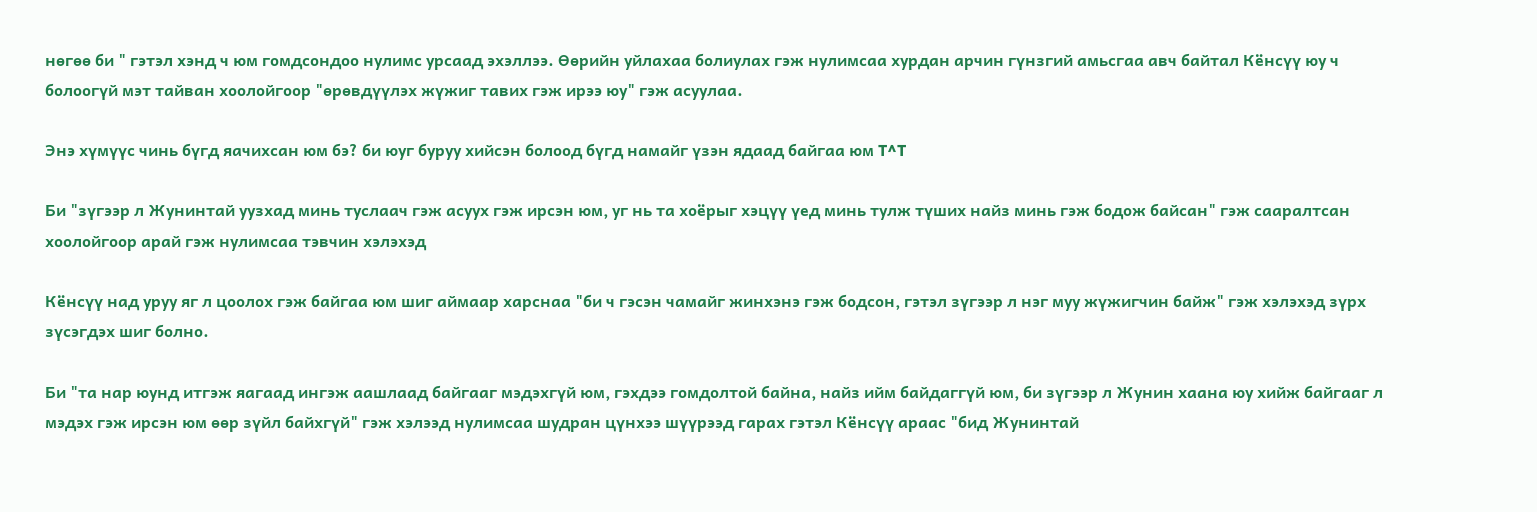нөгөө би " гэтэл хэнд ч юм гомдсондоо нулимс урсаад эхэллээ. Өөрийн уйлахаа болиулах гэж нулимсаа хурдан арчин гүнзгий амьсгаа авч байтал Кёнсүү юу ч болоогүй мэт тайван хоолойгоор "өрөвдүүлэх жүжиг тавих гэж ирээ юу" гэж асуулаа.

Энэ хүмүүс чинь бүгд яачихсан юм бэ? би юуг буруу хийсэн болоод бүгд намайг үзэн ядаад байгаа юм T^T

Би "зүгээр л Жунинтай уузхад минь туслаач гэж асуух гэж ирсэн юм, уг нь та хоёрыг хэцүү үед минь тулж түших найз минь гэж бодож байсан" гэж сааралтсан хоолойгоор арай гэж нулимсаа тэвчин хэлэхэд

Кёнсүү над уруу яг л цоолох гэж байгаа юм шиг аймаар харснаа "би ч гэсэн чамайг жинхэнэ гэж бодсон, гэтэл зүгээр л нэг муу жүжигчин байж" гэж хэлэхэд зүрх зүсэгдэх шиг болно.

Би "та нар юунд итгэж яагаад ингэж аашлаад байгааг мэдэхгүй юм, гэхдээ гомдолтой байна, найз ийм байдаггүй юм, би зүгээр л Жунин хаана юу хийж байгааг л мэдэх гэж ирсэн юм өөр зүйл байхгүй" гэж хэлээд нулимсаа шудран цүнхээ шүүрээд гарах гэтэл Кёнсүү араас "бид Жунинтай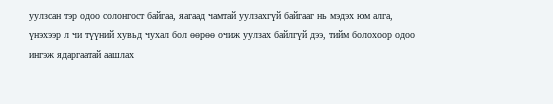уулзсан тэр одоо солонгост байгаа, яагаад чамтай уулзахгүй байгааг нь мэдэх юм алга, үнэхээр л чи түүний хувьд чухал бол өөрөө очиж уулзах байлгүй дээ, тийм болохоор одоо ингэж ядаргаатай аашлах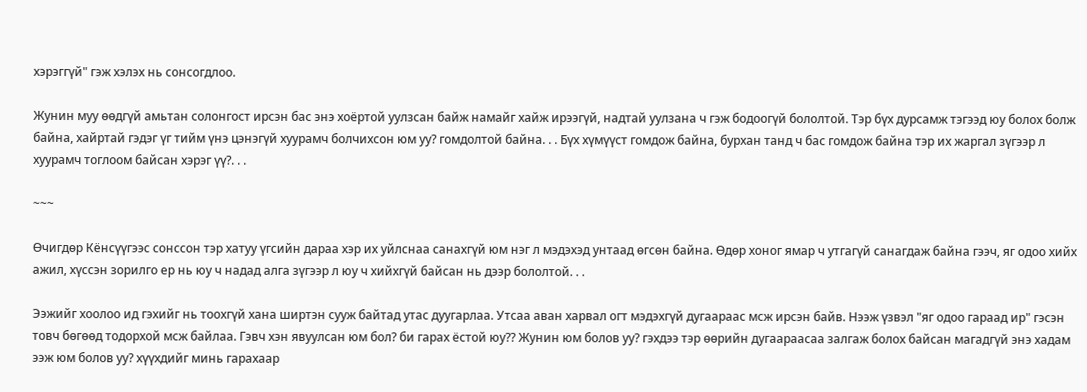хэрэггүй" гэж хэлэх нь сонсогдлоо.

Жунин муу өөдгүй амьтан солонгост ирсэн бас энэ хоёртой уулзсан байж намайг хайж ирээгүй, надтай уулзана ч гэж бодоогүй бололтой. Тэр бүх дурсамж тэгээд юу болох болж байна, хайртай гэдэг үг тийм үнэ цэнэгүй хуурамч болчихсон юм уу? гомдолтой байна. . . Бүх хүмүүст гомдож байна, бурхан танд ч бас гомдож байна тэр их жаргал зүгээр л хуурамч тоглоом байсан хэрэг үү?. . .

~~~

Өчигдөр Кёнсүүгээс сонссон тэр хатуу үгсийн дараа хэр их уйлснаа санахгүй юм нэг л мэдэхэд унтаад өгсөн байна. Өдөр хоног ямар ч утгагүй санагдаж байна гээч, яг одоо хийх ажил, хүссэн зорилго ер нь юу ч надад алга зүгээр л юу ч хийхгүй байсан нь дээр бололтой. . .

Ээжийг хоолоо ид гэхийг нь тоохгүй хана ширтэн сууж байтад утас дуугарлаа. Утсаа аван харвал огт мэдэхгүй дугаараас мсж ирсэн байв. Нээж үзвэл "яг одоо гараад ир" гэсэн товч бөгөөд тодорхой мсж байлаа. Гэвч хэн явуулсан юм бол? би гарах ёстой юу?? Жунин юм болов уу? гэхдээ тэр өөрийн дугаараасаа залгаж болох байсан магадгүй энэ хадам ээж юм болов уу? хүүхдийг минь гарахаар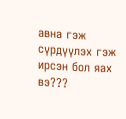авна гэж сүрдүүлэх гэж ирсэн бол яах вэ???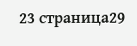23 страница29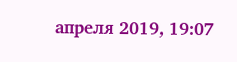апреля 2019, 19:07